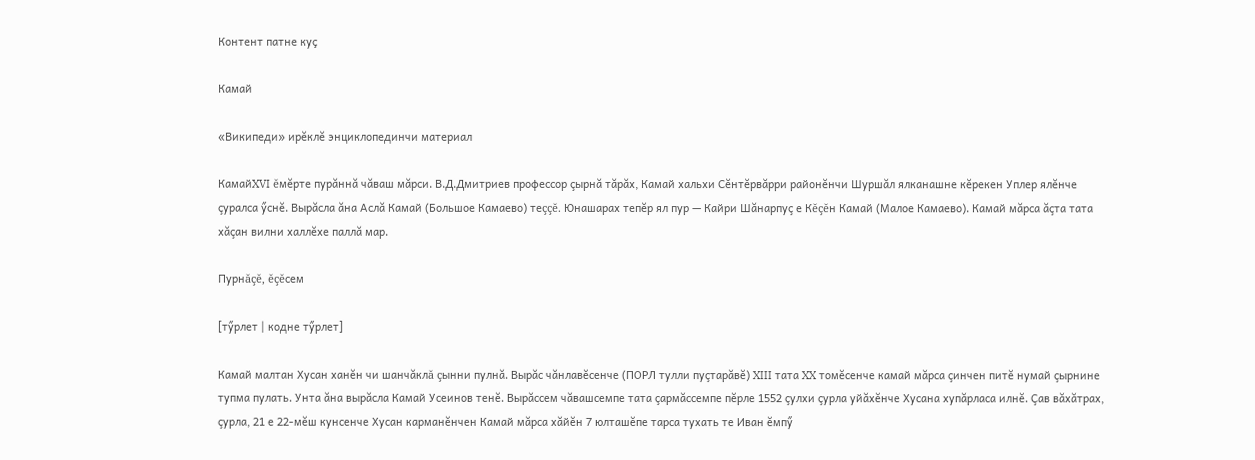Контент патне куҫ

Камай

«Википеди» ирĕклĕ энциклопединчи материал

КамайXVI ĕмĕрте пурăннă чăваш мăрси. В.Д.Дмитриев профессор çырнă тăрăх, Камай хальхи Сĕнтĕрвăрри районĕнчи Шуршăл ялканашне кĕрекен Уплер ялĕнче çуралса ӳснĕ. Вырăсла ăна Аслă Камай (Большое Камаево) теççĕ. Юнашарах тепĕр ял пур — Кайри Шăнарпуç е Кĕçĕн Камай (Малое Камаево). Камай мăрса ăçта тата хăçан вилни халлĕхе паллă мар.

Пурнăçĕ, ĕçĕсем

[тӳрлет | кодне тӳрлет]

Камай малтан Хусан ханĕн чи шанчăклă çынни пулнă. Вырăс чăнлавĕсенче (ПОРЛ тулли пуçтарăвĕ) XIII тата XX томĕсенче камай мăрса çинчен питĕ нумай çырнине тупма пулать. Унта ăна вырăсла Камай Усеинов тенĕ. Вырăссем чăвашсемпе тата çармăссемпе пĕрле 1552 çулхи çурла уйăхĕнче Хусана хупăрласа илнĕ. Çав вăхăтрах, çурла, 21 е 22-мĕш кунсенче Хусан карманĕнчен Камай мăрса хăйĕн 7 юлташĕпе тарса тухать те Иван ĕмпӳ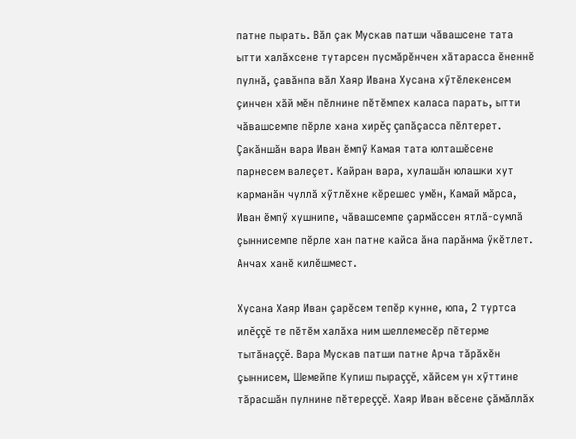патне пырать. Вăл çак Мускав патши чăвашсене тата ытти халăхсене тутарсен пусмăрĕнчен хăтарасса ĕненнĕ пулнă, çавăнпа вăл Хаяр Ивана Хусана хӳтĕлекенсем çинчен хăй мĕн пĕлнине пĕтĕмпех каласа парать, ытти чăвашсемпе пĕрле хана хирĕç çапăçасса пĕлтерет. Çакăншăн вара Иван ĕмпӳ Камая тата юлташĕсене парнесем валеçет. Кайран вара, хулашăн юлашки хут карманăн чуллă хӳтлĕхне кĕрешес умĕн, Камай мăрса, Иван ĕмпӳ хушнипе, чăвашсемпе çармăссен ятлă-сумлă çыннисемпе пĕрле хан патне кайса ăна парăнма ӳкĕтлет. Анчах ханĕ килĕшмест.

Хусана Хаяр Иван çарĕсем тепĕр кунне, юпа, 2 туртса илĕççĕ те пĕтĕм халăха ним шеллемесĕр пĕтерме тытăнаççĕ. Вара Мускав патши патне Арча тăрăхĕн çыннисем, Шемейпе Купиш пыраççĕ, хăйсем ун хӳттине тăрасшăн пулнине пĕтереççĕ. Хаяр Иван вĕсене çăмăллăх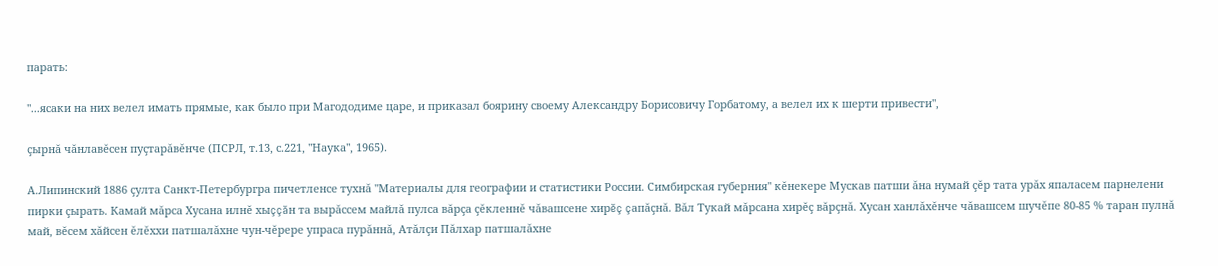парать:

"...ясаки на них велел имать прямые, как было при Магододиме царе, и приказал боярину своему Александру Борисовичу Горбатому, а велел их к шерти привести",

çырнă чăнлавĕсен пуçтарăвĕнче (ПСРЛ, т.13, с.221, "Наука", 1965).

А.Липинский 1886 çулта Санкт-Петербургра пичетленсе тухнă "Материалы для географии и статистики России. Симбирская губерния" кĕнекере Мускав патши ăна нумай çĕр тата урăх япаласем парнелени пирки çырать. Камай мăрса Хусана илнĕ хыççăн та вырăссем майлă пулса вăрçа çĕкленнĕ чăвашсене хирĕç çапăçнă. Вăл Тукай мăрсана хирĕç вăрçнă. Хусан ханлăхĕнче чăвашсем шучĕпе 80-85 % таран пулнă май, вĕсем хăйсен ĕлĕххи патшалăхне чун-чĕрере упраса пурăннă, Атăлçи Пăлхар патшалăхне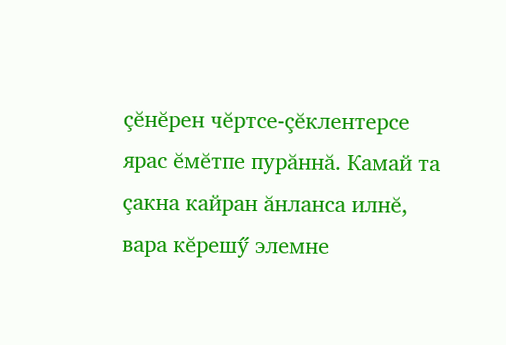çĕнĕрен чĕртсе-çĕклентерсе ярас ĕмĕтпе пурăннă. Камай та çакна кайран ăнланса илнĕ, вара кĕрешӳ элемне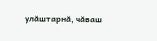улăштарнă, чăваш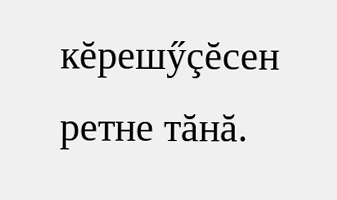кĕрешӳçĕсен ретне тăнă.